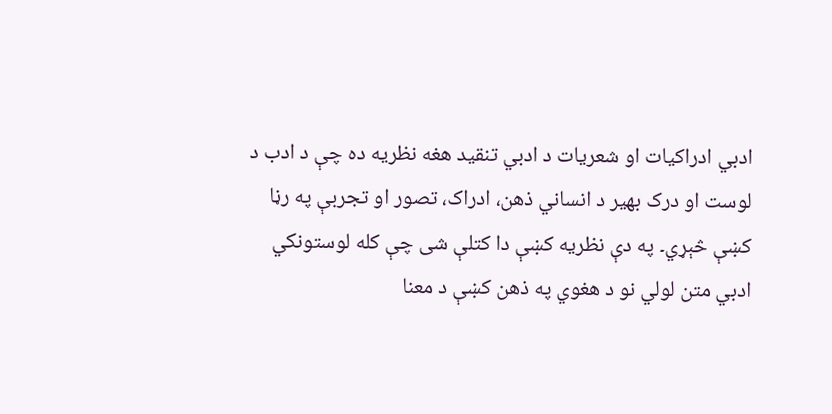ادبي ادراکيات او شعريات د ادبي تنقيد هغه نظريه ده چې د ادب د لوست او درک بهير د انساني ذهن، ادراک، تصور او تجربې په رڼا کښې څېړي۔ په دې نظريه کښې دا کتلې شی چې کله لوستونکي ادبي متن لولي نو د هغوي په ذهن کښې د معنا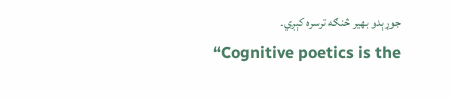جوړېدو بهير څنګه ترسره کېږي۔
“Cognitive poetics is the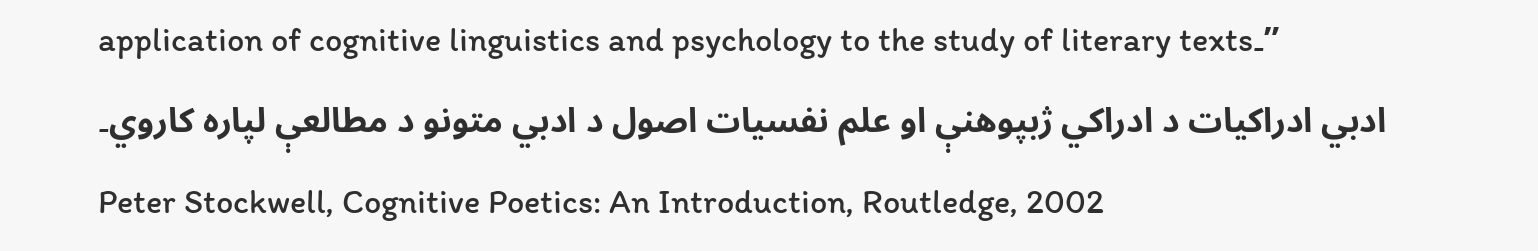application of cognitive linguistics and psychology to the study of literary texts۔”
ادبي ادراکيات د ادراکي ژبپوهنې او علم نفسيات اصول د ادبي متونو د مطالعې لپاره کاروي۔
Peter Stockwell, Cognitive Poetics: An Introduction, Routledge, 2002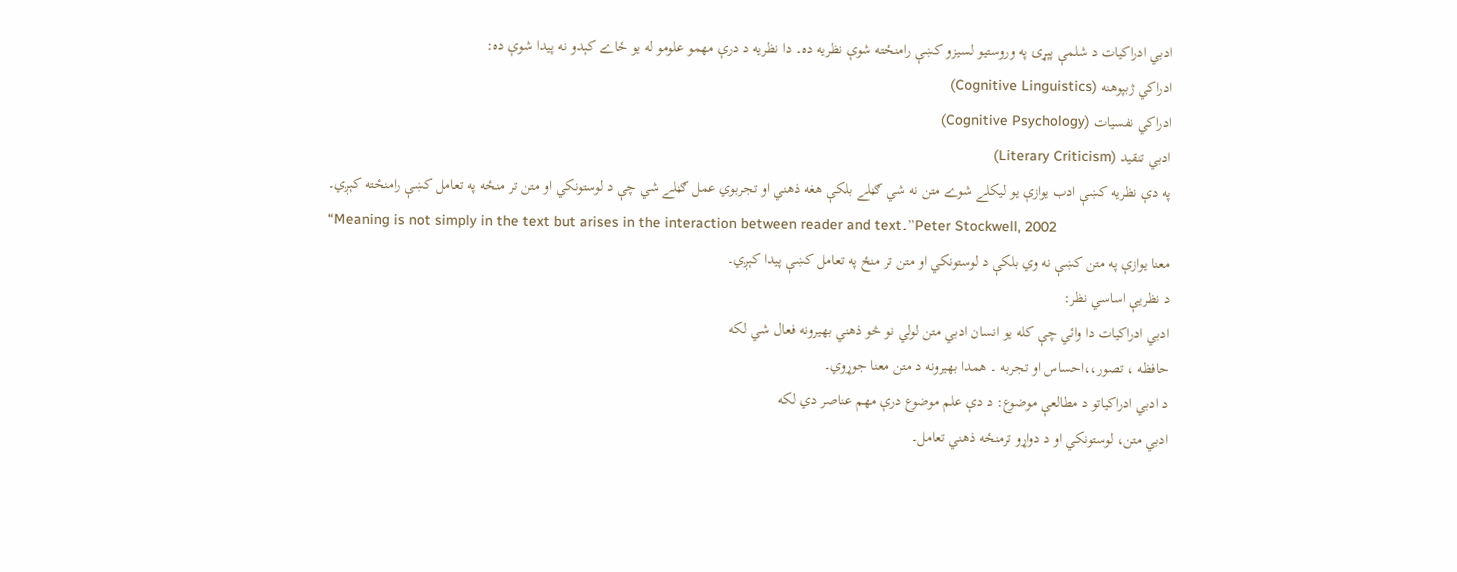ادبي ادراکيات د شلمې پېړۍ په وروستيو لسيزو کښې رامنځته شوې نظريه ده۔ دا نظريه د درې مهمو علومو له يو ځاے کېدو نه پيدا شوې ده:
ادراکي ژبپوهنه (Cognitive Linguistics)
ادراکي نفسيات (Cognitive Psychology)
ادبي تنقيد (Literary Criticism)
په دې نظريه کښې ادب يوازې يو ليکلے شوے متن نه شي ګڼلے بلکې هغه ذهني او تجربوي عمل ګڼلے شي چې د لوستونکي او متن تر منځه په تعامل کښې رامنځته کېږي۔
“Meaning is not simply in the text but arises in the interaction between reader and text۔”Peter Stockwell, 2002
معنا يوازې په متن کښې نه وي بلکې د لوستونکي او متن تر منځ په تعامل کښې پيدا کېږي۔
د نظريې اساسي نظر:
ادبي ادراکيات دا وائي چې کله يو انسان ادبي متن لولي نو څو ذهني بهيرونه فعال شي لکه
حافظه ، تصور،،احساس او تجربه ۔ همدا بهيرونه د متن معنا جوړوي۔
د ادبي ادراکياتو د مطالعې موضوع: د دې علم موضوع درې مهم عناصر دي لکه
ادبي متن، لوستونکي او د دواړو ترمنځه ذهني تعامل۔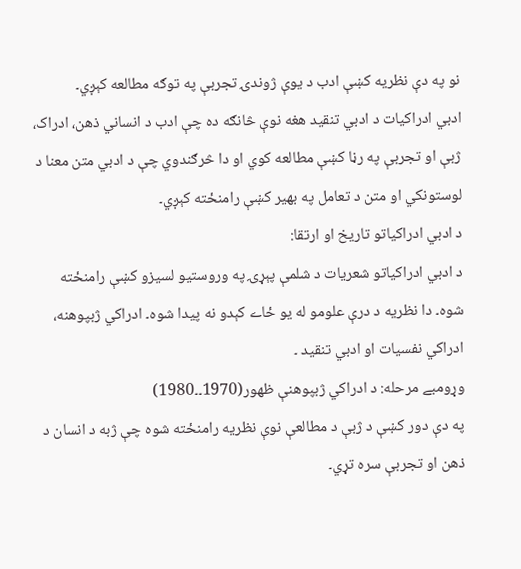نو په دې نظريه کښې ادب د يوې ژوندۍ تجربې په توګه مطالعه کېږي۔
ادبي ادراکيات د ادبي تنقيد هغه نوې څانګه ده چې ادب د انساني ذهن، ادراک، ژبې او تجربې په رڼا کښې مطالعه کوي او دا څرګندوي چې د ادبي متن معنا د لوستونکي او متن د تعامل په بهير کښې رامنځته کېږي۔
د ادبي ادراکياتو تاريخ او ارتقا:
د ادبي ادراکياتو شعريات د شلمې پېړۍ په وروستيو لسيزو کښې رامنځته شوه۔ دا نظريه د درې علومو له يو ځاے کېدو نه پيدا شوه۔ ادراکي ژبپوهنه، ادراکي نفسيات او ادبي تنقيد ۔
وړومبے مرحله: د ادراکي ژبپوهنې ظهور(1970۔۔1980)
په دې دور کښې د ژبې د مطالعې نوې نظريه رامنځته شوه چې ژبه د انسان د ذهن او تجربې سره تړي۔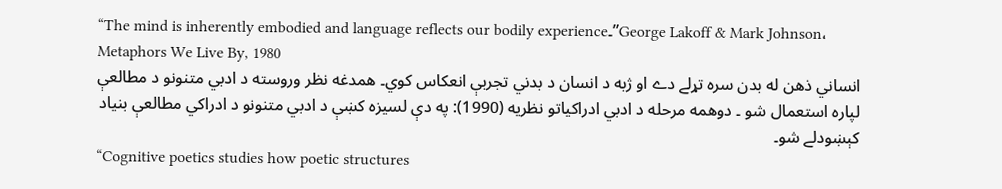“The mind is inherently embodied and language reflects our bodily experience۔”George Lakoff & Mark Johnson، Metaphors We Live By, 1980
انساني ذهن له بدن سره تړلے دے او ژبه د انسان د بدني تجربې انعکاس کوي۔ همدغه نظر وروسته د ادبي متنونو د مطالعې لپاره استعمال شو ۔ دوهمه مرحله د ادبي ادراکياتو نظريه (1990): په دې لسيزه کښې د ادبي متنونو د ادراکي مطالعې بنياد کېښودلے شو۔
“Cognitive poetics studies how poetic structures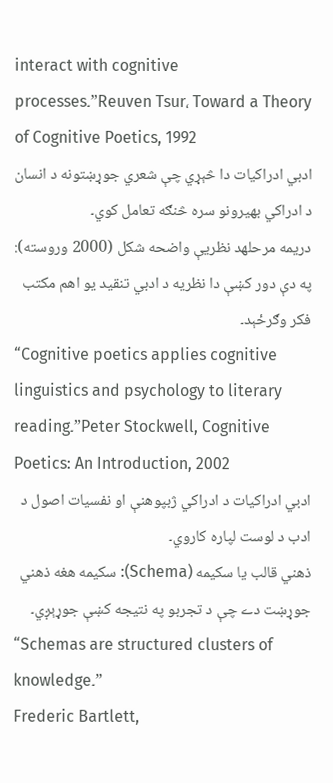interact with cognitive processes۔”Reuven Tsur، Toward a Theory of Cognitive Poetics, 1992
ادبي ادراکيات دا څېړي چې شعري جوړښتونه د انسان د ادراکي بهيرونو سره څنګه تعامل کوي۔
دريمه مرحلهد نظريې واضحه شکل (2000 وروسته): په دې دور کښې دا نظريه د ادبي تنقيد يو اهم مکتب فکر وګرځېد۔
“Cognitive poetics applies cognitive linguistics and psychology to literary reading۔”Peter Stockwell, Cognitive Poetics: An Introduction, 2002
ادبي ادراکيات د ادراکي ژبپوهنې او نفسيات اصول د ادب د لوست لپاره کاروي۔
ذهني قالب يا سکيمه (Schema): سکيمه هغه ذهني جوړښت دے چې د تجربو په نتيجه کښې جوړېږي۔
“Schemas are structured clusters of knowledge۔”
Frederic Bartlett,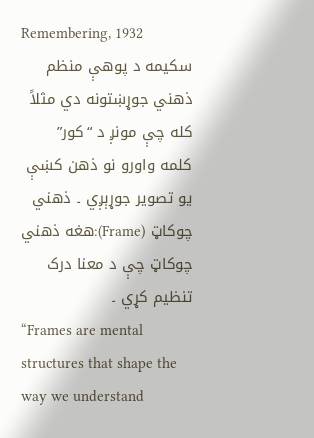Remembering, 1932
سکيمه د پوهې منظم ذهني جوړښتونه دي مثلاً کله چې مونږ د “کور” کلمه واورو نو ذهن کښې يو تصوير جوړېږي ۔ ذهني چوکاټ (Frame):هغه ذهني چوکاټ چې د معنا درک تنظيم کړي ۔
“Frames are mental structures that shape the way we understand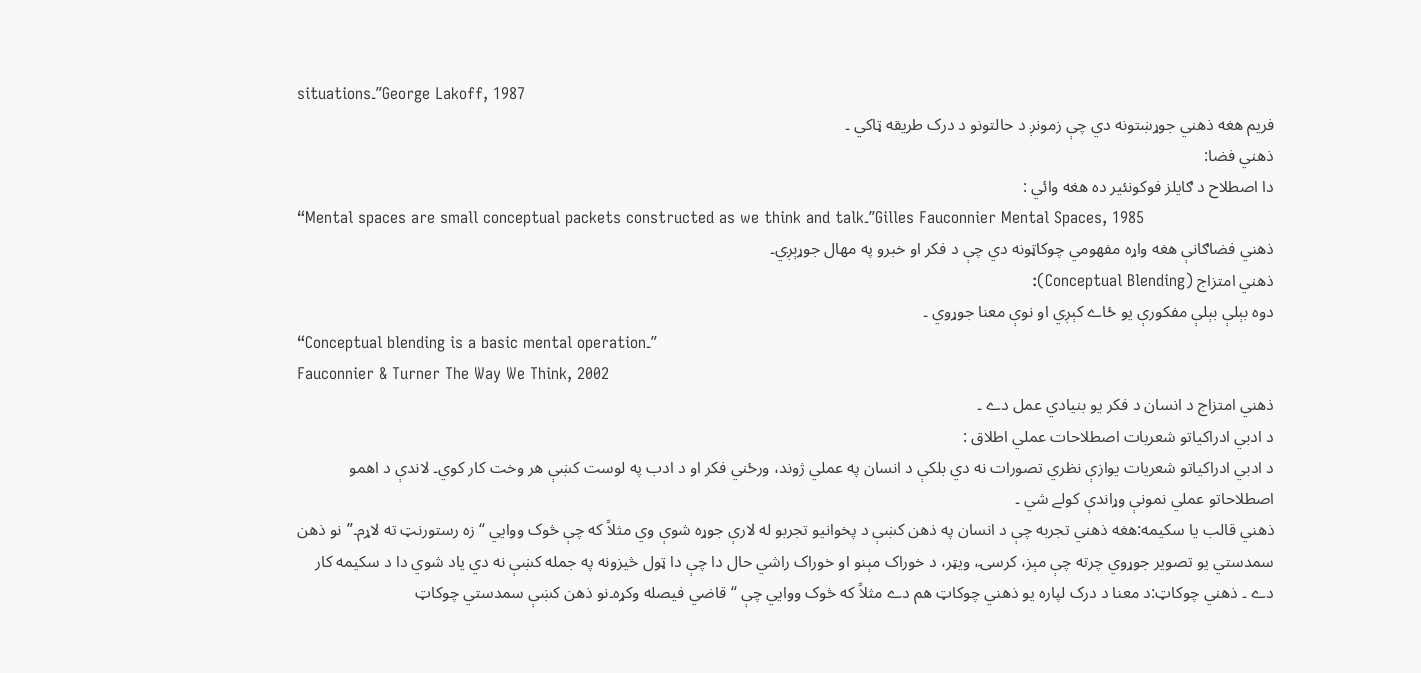situations۔”George Lakoff, 1987
فريم هغه ذهني جوړښتونه دي چې زمونږ د حالتونو د درک طريقه ټاکي ۔
ذهني فضا:
دا اصطلاح د ګايلز فوکونئير ده هغه وائي :
“Mental spaces are small conceptual packets constructed as we think and talk۔”Gilles Fauconnier Mental Spaces, 1985
ذهني فضاګانې هغه واړه مفهومي چوکاټونه دي چې د فکر او خبرو په مهال جوړېږي۔
ذهني امتزاج (Conceptual Blending):
دوه بېلې بېلې مفکورې يو ځاے کېږي او نوې معنا جوړوي ۔
“Conceptual blending is a basic mental operation۔”
Fauconnier & Turner The Way We Think, 2002
ذهني امتزاج د انسان د فکر يو بنيادي عمل دے ۔
د ادبي ادراکياتو شعريات اصطلاحات عملي اطلاق :
د ادبي ادراکياتو شعريات يوازې نظري تصورات نه دي بلکې د انسان په عملي ژوند، ورځني فکر او د ادب په لوست کښې هر وخت کار کوي۔ لاندې د اهمو اصطلاحاتو عملي نمونې وړاندې کولے شي ۔
ذهني قالب يا سکيمه:هغه ذهني تجربه چې د انسان په ذهن کښې د پخوانيو تجربو له لارې جوړه شوې وي مثلاً که چې څوک ووايي “زه رستورنټ ته لاړم۔”نو ذهن سمدستي يو تصوير جوړوي چرته چې مېز، کرسۍ، ويټر، د خوراک مېنو او خوراک راشي حال دا چې دا ټول څيزونه په جمله کښې نه دي ياد شوي دا د سکيمه کار دے ۔ ذهني چوکاټ:د معنا د درک لپاره يو ذهني چوکاټ هم دے مثلاً که څوک ووايي چې “قاضي فيصله وکړه۔نو ذهن کښې سمدستي چوکاټ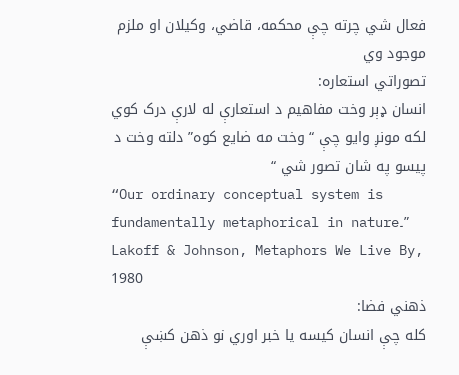فعال شي چرته چې محکمه، قاضي، وکيلان او ملزم موجود وي
تصوراتي استعاره:
انسان ډېر وخت مفاهيم د استعارې له لارې درک کوي لکه مونږ وايو چې “وخت مه ضايع کوه” دلته وخت د پيسو په شان تصور شي “
“Our ordinary conceptual system is fundamentally metaphorical in nature۔” Lakoff & Johnson, Metaphors We Live By, 1980
ذهني فضا:
کله چې انسان کيسه يا خبر اوري نو ذهن کښې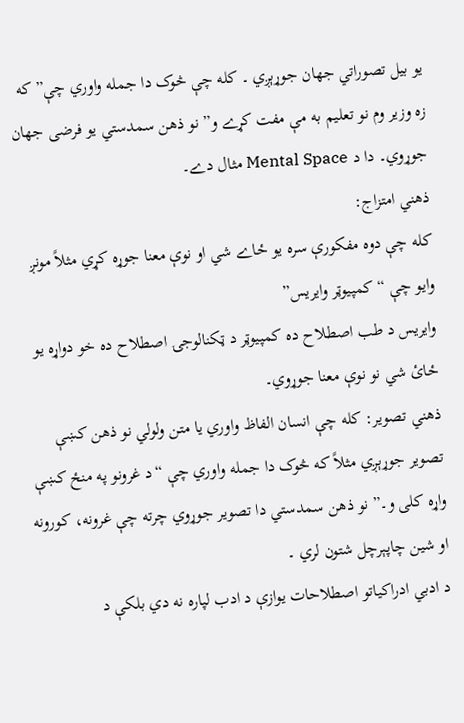يو بيل تصوراتي جهان جوړېږي ۔ کله چې څوک دا جمله واوري چې”که زه وزير وم نو تعليم به مې مفت کړے و” نو ذهن سمدستي يو فرضی جهان جوړوي۔ دا د Mental Space مثال دے۔
ذهني امتزاج:
کله چې دوه مفکورې سره يو ځاے شي او نوې معنا جوړه کړي مثلاً مونږ وايو چې “کمپيوټر وايريس”
وايريس د طب اصطلاح ده کمپيوټر د ټکنالوجۍ اصطلاح ده خو دواړه يو ځائ شي نو نوې معنا جوړوي۔
ذهني تصوير: کله چې انسان الفاظ واوري يا متن ولولي نو ذهن کښې تصوير جوړېږي مثلاً که څوک دا جمله واوري چې “د غرونو په منځ کښې واړه کلى و۔” نو ذهن سمدستي دا تصوير جوړوي چرته چې غرونه، کورونه او شين چاپېرچل شتون لري ۔
د ادبي ادراکياتو اصطلاحات يوازې د ادب لپاره نه دي بلکې د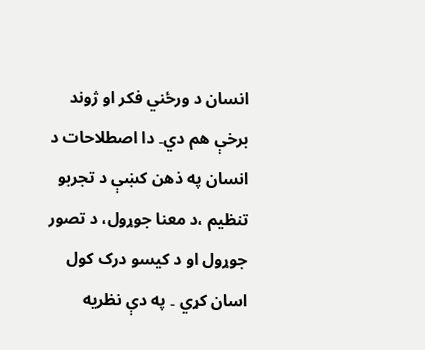انسان د ورځني فکر او ژوند برخې هم دي۔ دا اصطلاحات د انسان په ذهن کښې د تجربو تنظيم ،د معنا جوړول، د تصور جوړول او د کيسو درک کول اسان کړي ۔ په دې نظريه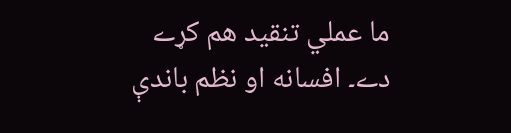ما عملي تنقيد هم کړے دے۔ افسانه او نظم باندې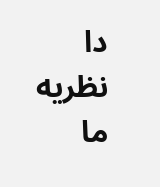دا نظريه ما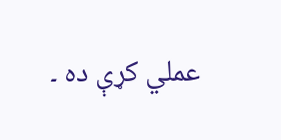عملي کړې ده ۔